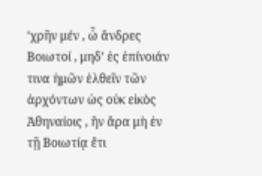‘χρῆν μέν , ὦ ἄνδρες Βοιωτοί , μηδ’ ἐς ἐπίνοιάν τινα ἡμῶν ἐλθεῖν τῶν ἀρχόντων ὡς οὐκ εἰκὸς Ἀθηναίοις , ἢν ἄρα μὴ ἐν τῇ Βοιωτίᾳ ἔτι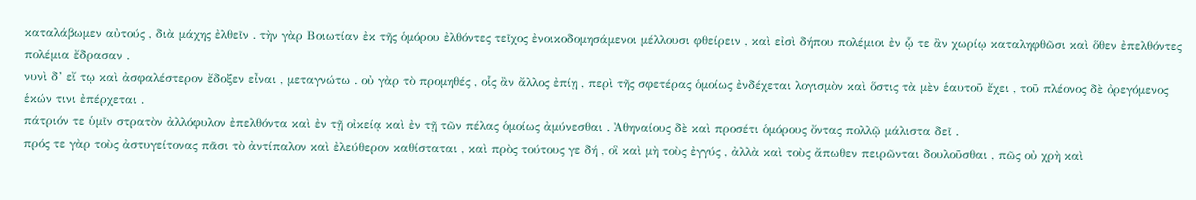καταλάβωμεν αὐτούς , διὰ μάχης ἐλθεῖν . τὴν γὰρ Βοιωτίαν ἐκ τῆς ὁμόρου ἐλθόντες τεῖχος ἐνοικοδομησάμενοι μέλλουσι φθείρειν , καὶ εἰσὶ δήπου πολέμιοι ἐν ᾧ τε ἂν χωρίῳ καταληφθῶσι καὶ ὅθεν ἐπελθόντες πολέμια ἔδρασαν .
νυνὶ δ’ εἴ τῳ καὶ ἀσφαλέστερον ἔδοξεν εἶναι , μεταγνώτω . οὐ γὰρ τὸ προμηθές , οἷς ἂν ἄλλος ἐπίῃ , περὶ τῆς σφετέρας ὁμοίως ἐνδέχεται λογισμὸν καὶ ὅστις τὰ μὲν ἑαυτοῦ ἔχει , τοῦ πλέονος δὲ ὀρεγόμενος ἑκών τινι ἐπέρχεται .
πάτριόν τε ὑμῖν στρατὸν ἀλλόφυλον ἐπελθόντα καὶ ἐν τῇ οἰκείᾳ καὶ ἐν τῇ τῶν πέλας ὁμοίως ἀμύνεσθαι . Ἀθηναίους δὲ καὶ προσέτι ὁμόρους ὄντας πολλῷ μάλιστα δεῖ .
πρός τε γὰρ τοὺς ἀστυγείτονας πᾶσι τὸ ἀντίπαλον καὶ ἐλεύθερον καθίσταται , καὶ πρὸς τούτους γε δή , οἳ καὶ μὴ τοὺς ἐγγύς , ἀλλὰ καὶ τοὺς ἄπωθεν πειρῶνται δουλοῦσθαι , πῶς οὐ χρὴ καὶ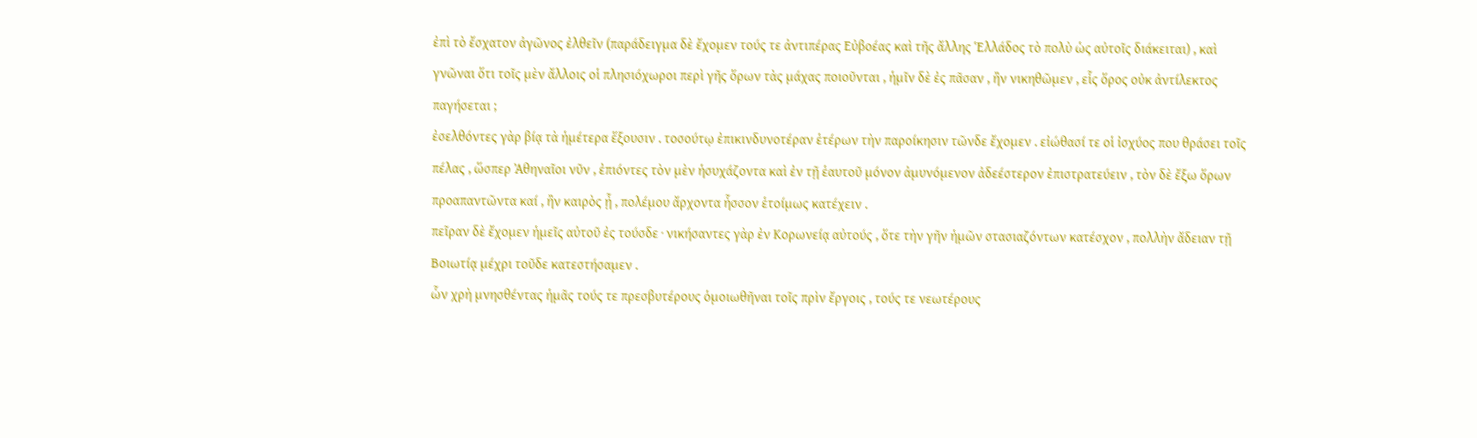ἐπὶ τὸ ἔσχατον ἀγῶνος ἐλθεῖν (παράδειγμα δὲ ἔχομεν τούς τε ἀντιπέρας Εὐβοέας καὶ τῆς ἄλλης Ἑλλάδος τὸ πολὺ ὡς αὐτοῖς διάκειται) , καὶ γνῶναι ὅτι τοῖς μὲν ἄλλοις οἱ πλησιόχωροι περὶ γῆς ὅρων τὰς μάχας ποιοῦνται , ἡμῖν δὲ ἐς πᾶσαν , ἢν νικηθῶμεν , εἷς ὅρος οὐκ ἀντίλεκτος παγήσεται ;
ἐσελθόντες γὰρ βίᾳ τὰ ἡμέτερα ἕξουσιν . τοσούτῳ ἐπικινδυνοτέραν ἑτέρων τὴν παροίκησιν τῶνδε ἔχομεν . εἰώθασί τε οἱ ἰσχύος που θράσει τοῖς πέλας , ὥσπερ Ἀθηναῖοι νῦν , ἐπιόντες τὸν μὲν ἡσυχάζοντα καὶ ἐν τῇ ἑαυτοῦ μόνον ἀμυνόμενον ἀδεέστερον ἐπιστρατεύειν , τὸν δὲ ἔξω ὅρων προαπαντῶντα καί , ἢν καιρὸς ᾖ , πολέμου ἄρχοντα ἧσσον ἑτοίμως κατέχειν .
πεῖραν δὲ ἔχομεν ἡμεῖς αὐτοῦ ἐς τούσδε · νικήσαντες γὰρ ἐν Κορωνείᾳ αὐτούς , ὅτε τὴν γῆν ἡμῶν στασιαζόντων κατέσχον , πολλὴν ἄδειαν τῇ Βοιωτίᾳ μέχρι τοῦδε κατεστήσαμεν .
ὧν χρὴ μνησθέντας ἡμᾶς τούς τε πρεσβυτέρους ὁμοιωθῆναι τοῖς πρὶν ἔργοις , τούς τε νεωτέρους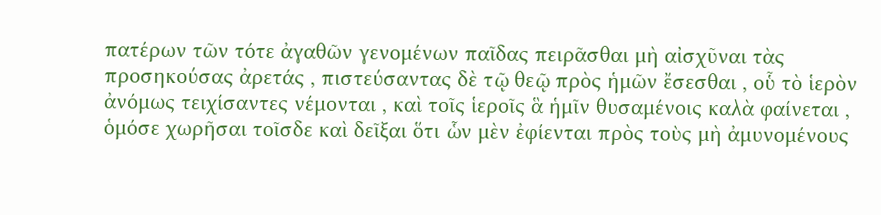πατέρων τῶν τότε ἀγαθῶν γενομένων παῖδας πειρᾶσθαι μὴ αἰσχῦναι τὰς προσηκούσας ἀρετάς , πιστεύσαντας δὲ τῷ θεῷ πρὸς ἡμῶν ἔσεσθαι , οὗ τὸ ἱερὸν ἀνόμως τειχίσαντες νέμονται , καὶ τοῖς ἱεροῖς ἃ ἡμῖν θυσαμένοις καλὰ φαίνεται , ὁμόσε χωρῆσαι τοῖσδε καὶ δεῖξαι ὅτι ὧν μὲν ἐφίενται πρὸς τοὺς μὴ ἀμυνομένους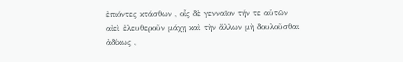ἐπιόντες κτάσθων , οἷς δὲ γενναῖον τήν τε αὑτῶν αἰεὶ ἐλευθεροῦν μάχῃ καὶ τὴν ἄλλων μὴ δουλοῦσθαι ἀδίκως ,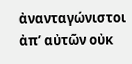ἀνανταγώνιστοι ἀπ’ αὐτῶν οὐκ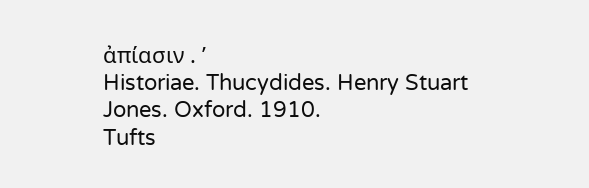ἀπίασιν . ’
Historiae. Thucydides. Henry Stuart Jones. Oxford. 1910.
Tufts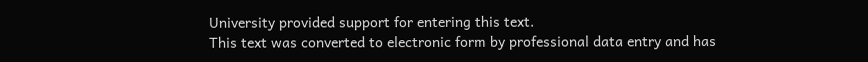University provided support for entering this text.
This text was converted to electronic form by professional data entry and has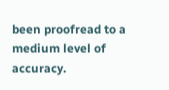been proofread to a medium level of accuracy.